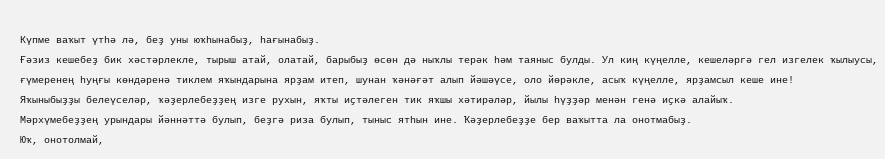Күпме ваҡыт үтһә лә, беҙ уны юҡһынабыҙ, һағынабыҙ.
Ғәзиз кешебеҙ бик хәстәрлекле, тырыш атай, олатай, барыбыҙ өсөн дә ныҡлы терәк һәм таяныс булды. Ул киң күңелле, кешеләргә гел изгелек ҡылыусы, ғүмеренең һуңғы көндәренә тиклем яҡындарына ярҙам итеп, шунан ҡәнәғәт алып йәшәүсе, оло йөрәкле, асыҡ күңелле, ярҙамсыл кеше ине!
Яҡыныбыҙҙы белеүселәр, ҡәҙерлебеҙҙең изге рухын, яҡты иҫтәлеген тик яҡшы хәтирәләр, йылы һүҙҙәр менән генә иҫкә алайыҡ.
Мәрхүмебеҙҙең урындары йәннәттә булып, беҙгә риза булып, тыныс ятһын ине. Ҡәҙерлебеҙҙе бер ваҡытта ла онотмабыҙ.
Юҡ, онотолмай,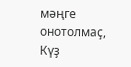мәңге онотолмаҫ,
Күҙ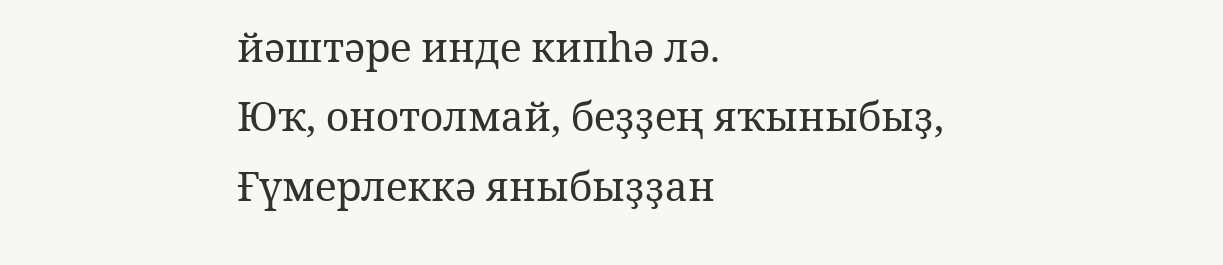йәштәре инде кипһә лә.
Юҡ, онотолмай, беҙҙең яҡыныбыҙ,
Ғүмерлеккә яныбыҙҙан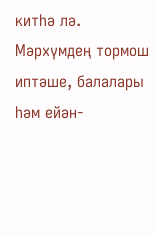китһә лә.
Мәрхүмдең тормош иптәше, балалары һәм ейән-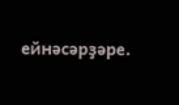ейнәсәрҙәре.